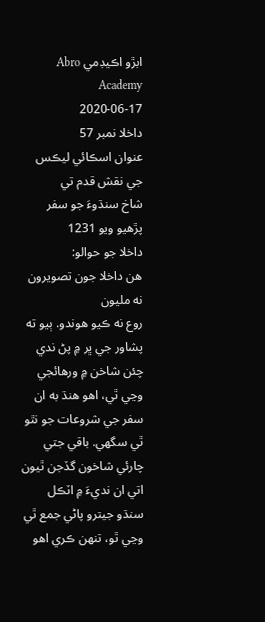ابڙو اڪيڊمي Abro Academy
2020-06-17
داخلا نمبر 57
عنوان اسڪائي ليڪس جي نقش قدم تي
شاخ سنڌوءَ جو سفر
پڙهيو ويو 1231
داخلا جو حوالو:
هن داخلا جون تصويرون نه مليون
روع نه ڪيو هوندو. ٻيو ته پشاور جي ڀر ۾ پڻ ندي چئن شاخن ۾ ورهائجي وڃي ٿي، اهو هنڌ به ان سفر جي شروعات جو نٿو ٿي سگهي. باقي جتي چارئي شاخون گڏجن ٿيون اتي ان نديءَ ۾ اٽڪل سنڌو جيترو پاڻي جمع ٿي وڃي ٿو، تنهن ڪري اهو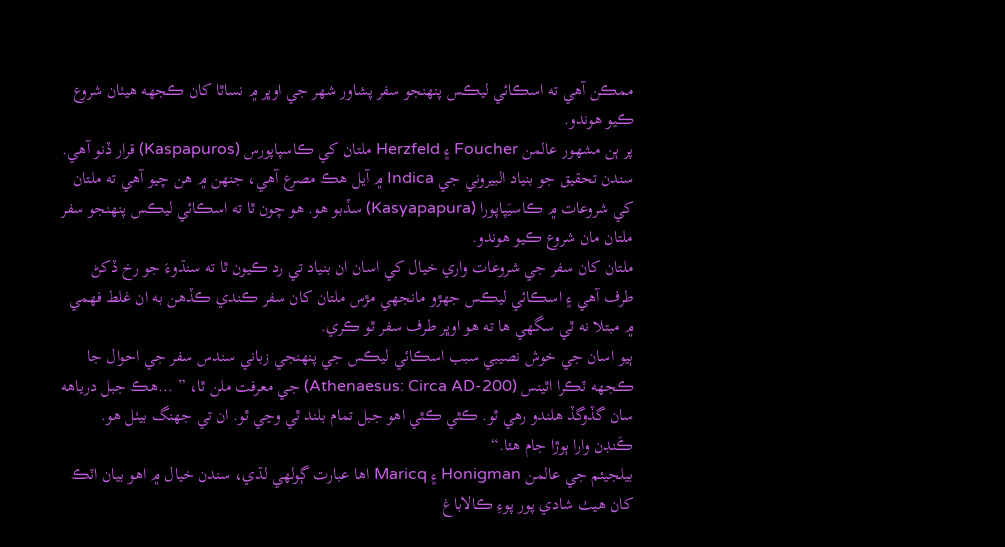ممڪن آهي ته اسڪائي ليڪس پنهنجو سفر پشاور شهر جي اوڀر ۾ نساٿا کان ڪجهه هيٺان شروع ڪيو هوندو.
پر ٻن مشهور عالمن Foucher ۽ Herzfeld ملتان کي ڪاسپاپورس (Kaspapuros) قرار ڏنو آهي. سندن تحقيق جو بنياد البيروني جي Indica ۾ آيل هڪ مصرع آهي، جنهن ۾ هن چيو آهي ته ملتان کي شروعات ۾ ڪاسيَپاپورا (Kasyapapura) سڏبو هو. هو چون ٿا ته اسڪائي ليڪس پنهنجو سفر ملتان مان شروع ڪيو هوندو.
ملتان کان سفر جي شروعات واري خيال کي اسان ان بنياد تي رد ڪيون ٿا ته سنڌوءَ جو رخ ڏکڻ طرف آهي ۽ اسڪائي ليڪس جهڙو مانجهي مڙس ملتان کان سفر ڪندي ڪڏهن به ان غلط فهمي ۾ مبتلا نه ٿي سگهي ها ته هو اوڀر طرف سفر ٿو ڪري.
ٻيو اسان جي خوش نصيبي سبب اسڪائي ليڪس جي پنهنجي زباني سندس سفر جي احوال جا ڪجهه ٽڪرا اٿينس (Athenaesus: Circa AD-200) جي معرفت ملن ٿا، ” ...هڪ جبل درياهه سان گڏوگڏ هلندو رهي ٿو. ڪٿي ڪٿي اهو جبل تمام بلند ٿي وڃي ٿو. ان تي جهنگ بيٺل هو. ڪَنڊن وارا ٻوڙا جام هئا.“
بيلجيئم جي عالمن Honigman ۽ Maricq اها عبارت ڳولهي لڌي، سندن خيال ۾ اهو بيان اٽڪ کان هيٺ شادي پور پوءِ ڪالاباغ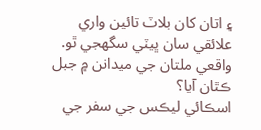۽ اتان کان بلاٽ تائين واري علائقي سان ڀيٽي سگهجي ٿو. واقعي ملتان جي ميدانن ۾ جبل ڪٿان آيا؟
اسڪائي ليڪس جي سفر جي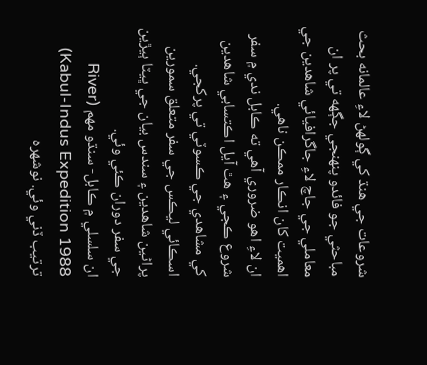شروعات جي هنڌ کي ڳولهڻ لاءِ عالمانه بحث مباحثي جو فائدو پنهنجي جڳهه تي پر ان معاملي جي جاچ لاءِ جاگرافيائي شاهدين جي اهميت کان انڪار ممڪن ناهي.
ان لاءِ اهو ضروري آهي ته ڪابل ندي ۾ سفر شروع ڪجي ۽ هٿ آيل اڪتسابي شاهدين کي مشاهدي جي ڪسوٽي تي پرکجي.
اسڪائي ليڪس جي سفر متعلق سمورين پراڻين شاهدين ۽ سندس بيان جي ڀيٽا ٻيڙين جي سفر دوران ڪئي وئي.
ان سلسلي ۾ ڪابل- سنڌو مهم (River Kabul-Indus Expedition 1988) ترتيب ڏني وئي. نوشهره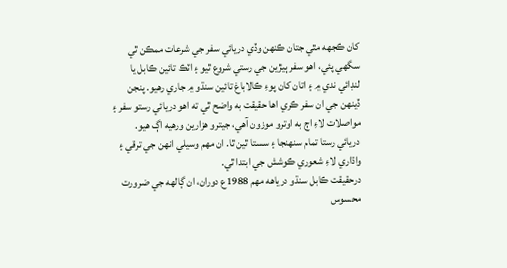کان ڪجهه مٿي جتان ڪنهن وڏي دريائي سفر جي شرعات ممڪن ٿي سگهي پئي، اهو سفر ٻيڙين جي رستي شروع ٿيو ۽ اٽڪ تائين ڪابل يا لنڊائي ندي ۾ ۽ اتان کان پوءِ ڪالاباغ تائين سنڌو ۾ جاري رهيو. پنجن ڏينهن جي ان سفر ڪري اها حقيقت به واضح ٿي ته اهو دريائي رستو سفر ۽ مواصلات لاءِ اڄ به اوترو موزون آهي، جيترو هزارين ورهيه اڳ هيو. دريائي رستا تمام سنهنجا ۽ سستا ٿين ٿا. ان مهم وسيلي انهن جي ترقي ۽ واڌاري لاءِ شعوري ڪوشش جي ابتدا ٿي.
درحقيقت ڪابل سنڌو درياهه مهم 1988ع دوران، ان ڳالهه جي ضرورت محسوس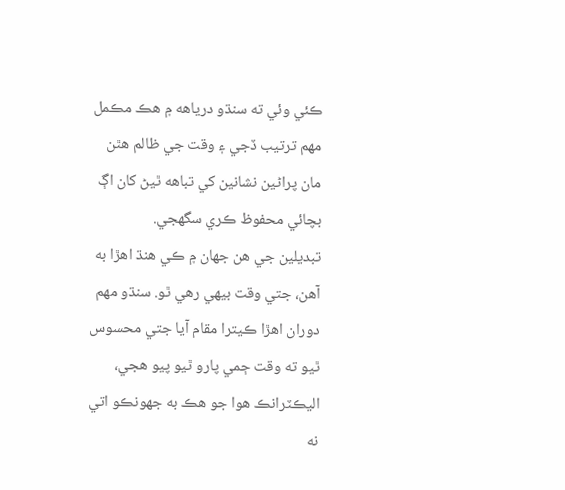ڪئي وئي ته سنڌو درياهه ۾ هڪ مڪمل مهم ترتيب ڏجي ۽ وقت جي ظالم هٿن مان پراڻين نشانين کي تباهه ٿيڻ کان اڳ بچائي محفوظ ڪري سگهجي.
تبديلين جي هن جهان ۾ ڪي هنڌ اهڙا به آهن، جتي وقت بيهي رهي ٿو. سنڌو مهم دوران اهڙا ڪيترا مقام آيا جتي محسوس ٿيو ته وقت ڄمي پارو ٿيو پيو هجي، اليڪٽرانڪ هوا جو هڪ به جهونڪو اتي نه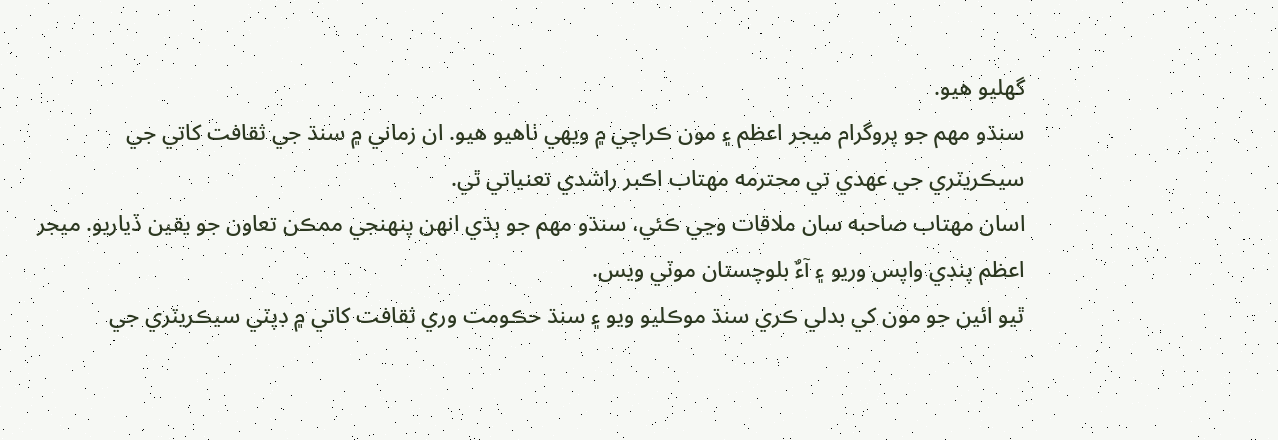گهليو هيو.
سنڌو مهم جو پروگرام ميجر اعظم ۽ مون ڪراچي ۾ ويهي ٺاهيو هيو. ان زماني ۾ سنڌ جي ثقافت کاتي جي سيڪريٽري جي عهدي تي محترمه مهتاب اڪبر راشدي تعنياتي ٿي.
اسان مهتاب صاحبه سان ملاقات وڃي ڪئي، سنڌو مهم جو ٻڌي انهن پنهنجي ممڪن تعاون جو يقين ڏياريو. ميجر اعظم پنڊي واپس وريو ۽ آءٌ بلوچستان موٽي ويس.
ٿيو ائين جو مون کي بدلي ڪري سنڌ موڪليو ويو ۽ سنڌ حڪومت وري ثقافت کاتي ۾ ڊپٽي سيڪريٽري جي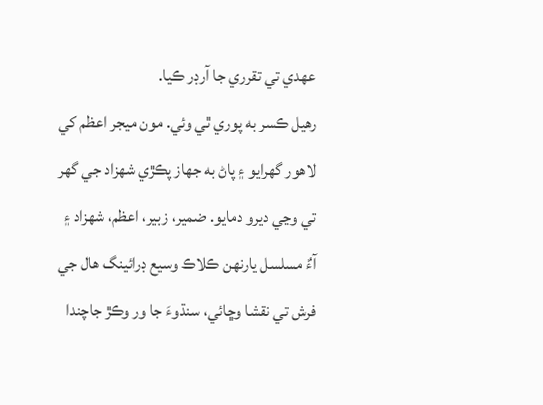عهدي تي تقرري جا آرڊر ڪيا.
رهيل ڪسر به پوري ٿي وئي. مون ميجر اعظم کي لاهور گهرايو ۽ پاڻ به جهاز پڪڙي شهزاد جي گهر تي وڃي ديرو دمايو. ضمير، زبير، اعظم، شهزاد ۽ آءٌ مسلسل يارنهن ڪلاڪ وسيع ڊرائينگ هال جي فرش تي نقشا وڇائي، سنڌوءَ جا ور وڪڙ جاچندا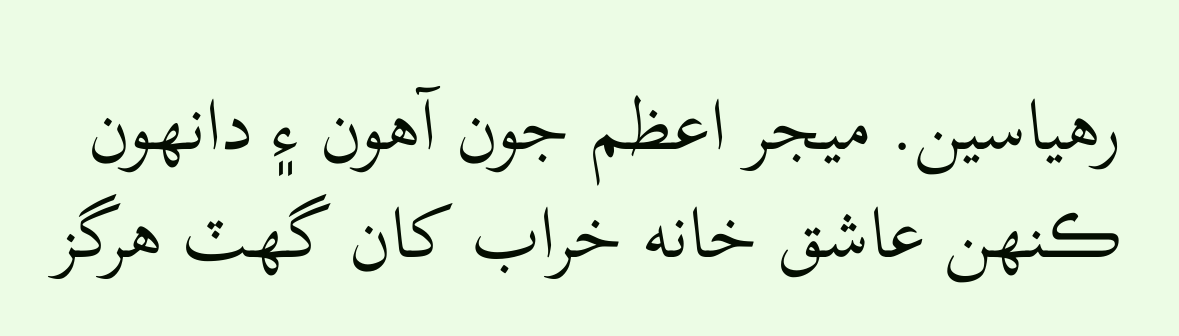رهياسين. ميجر اعظم جون آهون ۽ دانهون ڪنهن عاشق خانه خراب کان گهٽ هرگز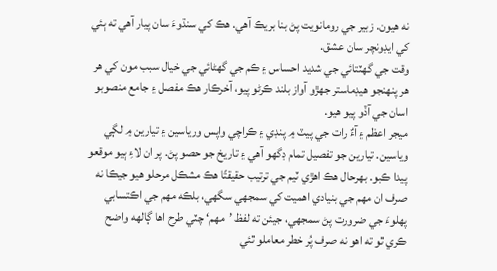نه هيون. زبير جي رومانويت پڻ بنا بريڪ آهي. هڪ کي سنڌوءَ سان پيار آهي ته ٻئي کي ايڊونچر سان عشق.
وقت جي گهٽتائي جي شديد احساس ۽ ڪم جي گهڻائي جي خيال سبب مون کي هر هر پنهنجو هيڊماستر جهڙو آواز بلند ڪرڻو پيو، آخرڪار هڪ مفصل ۽ جامع منصوبو اسان جي آڏو پيو هيو.
ميجر اعظم ۽ آءٌ رات جي پيٽ ۾ پنڊي ۽ ڪراچي واپس ورياسين ۽ تيارين ۾ لڳي وياسين. تيارين جو تفصيل تمام ڊگهو آهي ۽ تاريخ جو حصو پڻ. پر ان لاءِ ٻيو موقعو پيدا ڪبو. بهرحال هڪ اهڙي ٽيم جي ترتيب حقيقتًا هڪ مشڪل مرحلو هيو جيڪا نه صرف ان مهم جي بنيادي اهميت کي سمجهي سگهي، بلڪه مهم جي اڪتسابي پهلوءَ جي ضرورت پڻ سمجهي، جيئن ته لفظ ’مهم‘ چٽي طرح اها ڳالهه واضح ڪري ٿو ته اهو نه صرف پُر خطر معاملو ٿئي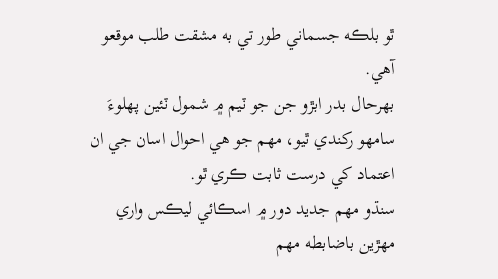ٿو بلڪه جسماني طور تي به مشقت طلب موقعو آهي.
بهرحال بدر ابڙو جن جو ٽيم ۾ شمول ٽئين پهلوءَ سامهو رکندي ٿيو، مهم جو هي احوال اسان جي ان اعتماد کي درست ثابت ڪري ٿو.
سنڌو مهم جديد دور ۾ اسڪائي ليڪس واري مهڙين باضابطه مهم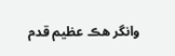وانگر هڪ عظيم قدم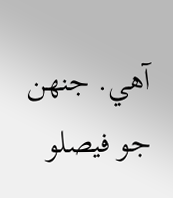آهي. جنهن جو فيصلو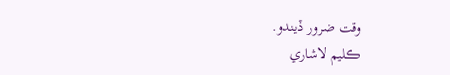وقت ضرور ڏيندو.
ڪليم لاشاري